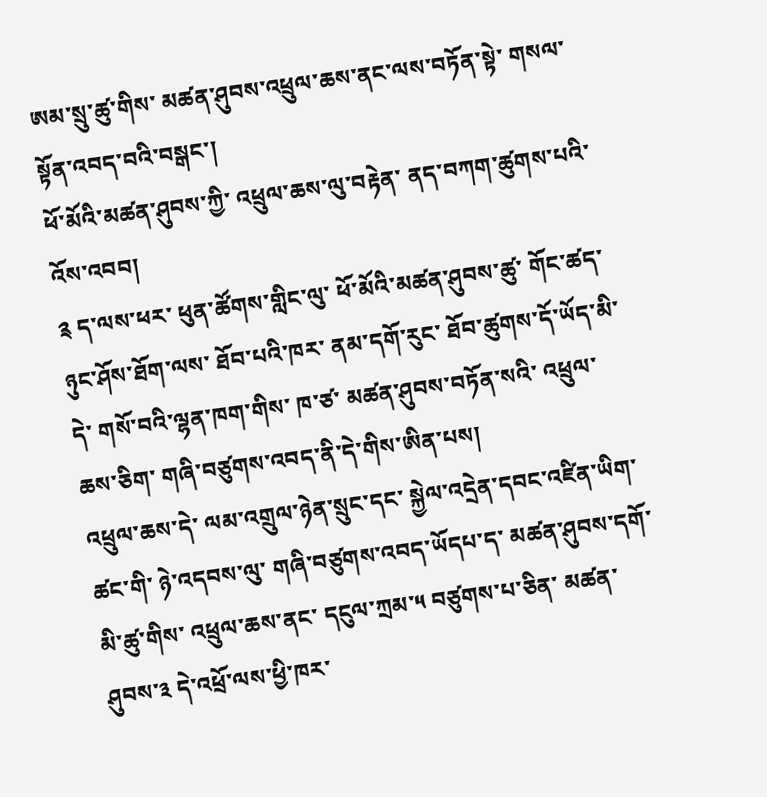ཨམ་སྲུ་ཚུ་གིས་ མཚན་ཤུབས་འཕྲུལ་ཆས་ནང་ལས་བཏོན་སྟེ་ གསལ་སྟོན་འབད་བའི་བསྒང་།
ཕོ་མོའི་མཚན་ཤུབས་ཀྱི་ འཕྲུལ་ཆས་ལུ་བརྟེན་ ནད་བཀག་ཚུགས་པའི་འོས་འབབ།
༉ ད་ལས་ཕར་ ཕུན་ཚོགས་གླིང་ལུ་ ཕོ་མོའི་མཚན་ཤུབས་ཚུ་ གོང་ཚད་ཉུང་ཤོས་ཐོག་ལས་ ཐོབ་པའི་ཁར་ ནམ་དགོ་རུང་ ཐོབ་ཚུགས་དོ་ཡོད་མི་དེ་ གསོ་བའི་ལྷན་ཁག་གིས་ ཁ་ཙ་ མཚན་ཤུབས་བཏོན་སའི་ འཕྲུལ་ཆས་ཅིག་ གཞི་བཙུགས་འབད་ནི་དེ་གིས་ཨིན་པས།
འཕྲུལ་ཆས་དེ་ ལམ་འགྲུལ་ཉེན་སྲུང་དང་ སྐྱེལ་འདྲེན་དབང་འཛིན་ཡིག་ཚང་གི་ ཉེ་འདབས་ལུ་ གཞི་བཙུགས་འབད་ཡོདཔ་ད་ མཚན་ཤུབས་དགོ་མི་ཚུ་གིས་ འཕྲུལ་ཆས་ནང་ དངུལ་ཀྲམ་༥ བཙུགས་པ་ཅིན་ མཚན་ཤུབས་༣ དེ་འཕྲོ་ལས་ཕྱི་ཁར་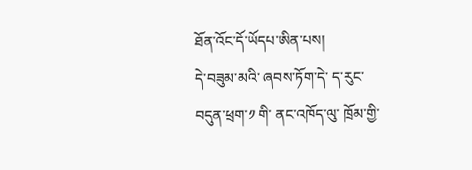ཐོན་འོང་དོ་ཡོདཔ་ཨིན་པས།
དེ་བཟུམ་མའི་ ཞབས་ཏོག་དེ་ ད་རུང་ བདུན་ཕྲག་༡ གི་ ནང་འཁོད་ལུ་ ཁྲོམ་གྱི་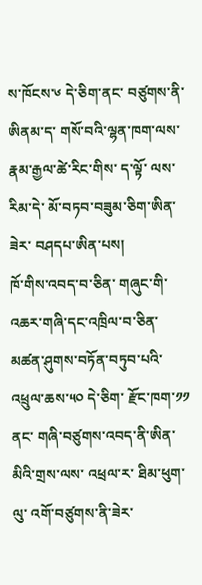ས་ཁོངས་༦ དེ་ཅིག་ནང་ བཙུགས་ནི་ཨིནམ་ད་ གསོ་བའི་ལྷན་ཁག་ལས་ རྣམ་རྒྱལ་ཚེ་རིང་གིས་ ད་ལྟོ་ ལས་རིམ་དེ་ མོ་བཏབ་བཟུམ་ཅིག་ཨིན་ཟེར་ བཤདཔ་ཨིན་པས།
ཁོ་གིས་འབད་བ་ཅིན་ གཞུང་གི་འཆར་གཞི་དང་འཁྲིལ་བ་ཅིན་ མཚན་ཤུགས་བཏོན་བཏུབ་པའི་ འཕྲུལ་ཆས་༥༠ དེ་ཅིག་ རྫོང་ཁག་༡༡ ནང་ གཞི་བཙུགས་འབད་ནི་ཨིན་མིའི་གྲས་ལས་ འཕྲལ་ར་ ཐིམ་ཕུག་ལུ་ འགོ་བཙུགས་ནི་ཟེར་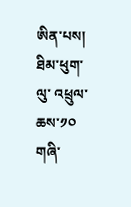ཨིན་པས།
ཐིམ་ཕུག་ལུ་ འཕྲུལ་ཆས་༡༠ གཞི་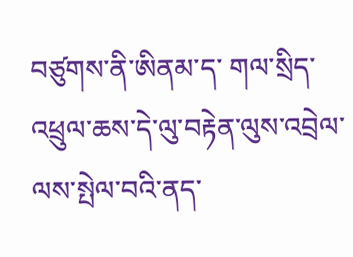བཙུགས་ནི་ཨིནམ་ད་ གལ་སྲིད་ འཕྲུལ་ཆས་དེ་ལུ་བརྟེན་ལུས་འབྲེལ་ལས་སྤེལ་བའི་ནད་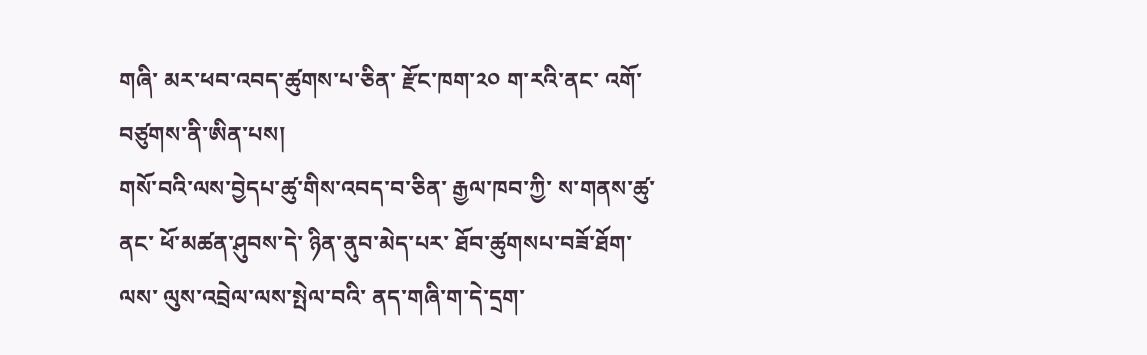གཞི་ མར་ཕབ་འབད་ཚུགས་པ་ཅིན་ རྫོང་ཁག་༢༠ ག་རའི་ནང་ འགོ་བཙུགས་ནི་ཨིན་པས།
གསོ་བའི་ལས་བྱེདཔ་ཚུ་གིས་འབད་བ་ཅིན་ རྒྱལ་ཁབ་ཀྱི་ ས་གནས་ཚུ་ནང་ ཕོ་མཚན་ཤུབས་དེ་ ཉིན་ནུབ་མེད་པར་ ཐོབ་ཚུགསཔ་བཟོ་ཐོག་ལས་ ལུས་འབྲེལ་ལས་སྤེལ་བའི་ ནད་གཞི་ག་དེ་དྲག་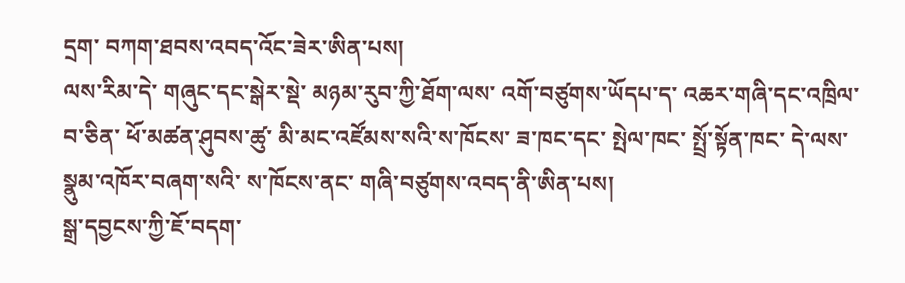དྲག་ བཀག་ཐབས་འབད་འོང་ཟེར་ཨིན་པས།
ལས་རིམ་དེ་ གཞུང་དང་སྒེར་སྡེ་ མཉམ་རུབ་ཀྱི་ཐོག་ལས་ འགོ་བཙུགས་ཡོདཔ་ད་ འཆར་གཞི་དང་འཁྲིལ་བ་ཅིན་ ཕོ་མཚན་ཤུབས་ཚུ་ མི་མང་འཛོམས་སའི་ས་ཁོངས་ ཟ་ཁང་དང་ སྤེལ་ཁང་ སྤྲོ་སྟོན་ཁང་ དེ་ལས་ སྣུམ་འཁོར་བཞག་སའི་ ས་ཁོངས་ནང་ གཞི་བཙུགས་འབད་ནི་ཨིན་པས།
སྒྲ་དབྱངས་ཀྱི་ཇོ་བདག་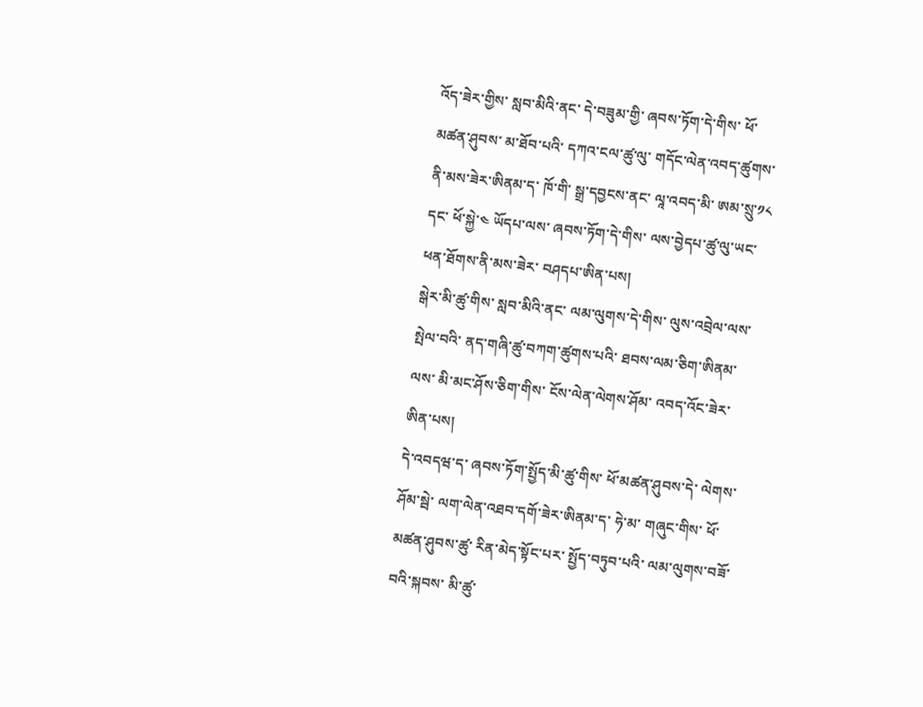འོད་ཟེར་གྱིས་ སླབ་མིའི་ནང་ དེ་བཟུམ་གྱི་ ཞབས་ཏོག་དེ་གིས་ ཕོ་མཚན་ཤུབས་ མ་ཐོབ་པའི་ དཀའ་ངལ་ཚུ་ལུ་ གདོང་ལེན་འབད་ཚུགས་ནི་མས་ཟེར་ཨིནམ་ད་ ཁོ་གི་ སྒྲ་དབྱངས་ནང་ ལཱ་འབད་མི་ ཨམ་སྲུ་༡༨ དང་ ཕོ་སྐྱེ་༤ ཡོདཔ་ལས་ ཞབས་ཏོག་དེ་གིས་ ལས་བྱེདཔ་ཚུ་ལུ་ཡང་ ཕན་ཐོགས་ནི་མས་ཟེར་ བཤདཔ་ཨིན་པས།
སྒེར་མི་ཚུ་གིས་ སླབ་མིའི་ནང་ ལམ་ལུགས་དེ་གིས་ ལུས་འབྲེལ་ལས་སྤེལ་བའི་ ནད་གཞི་ཚུ་བཀག་ཚུགས་པའི་ ཐབས་ལམ་ཅིག་ཨིནམ་ལས་ མི་མང་ཤོས་ཅིག་གིས་ ངོས་ལེན་ལེགས་ཤོམ་ འབད་འོང་ཟེར་ཨིན་པས།
དེ་འབདཝ་ད་ ཞབས་ཏོག་སྤྱོད་མི་ཚུ་གིས་ ཕོ་མཚན་ཤུབས་དེ་ ལེགས་ཤོམ་སྦེ་ ལག་ལེན་འཐབ་དགོ་ཟེར་ཨིནམ་ད་ ཧེ་མ་ གཞུང་གིས་ ཕོ་མཚན་ཤུབས་ཚུ་ རིན་མེད་སྟོང་པར་ སྤྱོད་བཏུབ་པའི་ ལམ་ལུགས་བཟོ་བའི་སྐབས་ མི་ཚུ་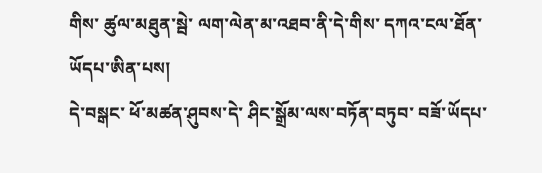གིས་ ཚུལ་མཐུན་སྦེ་ ལག་ལེན་མ་འཐབ་ནི་དེ་གིས་ དཀའ་ངལ་ཐོན་ཡོདཔ་ཨིན་པས།
དེ་བསྒང་ ཕོ་མཚན་ཤུབས་དེ་ ཤིང་སྒྲོམ་ལས་བཏོན་བཏུབ་ བཟོ་ཡོདཔ་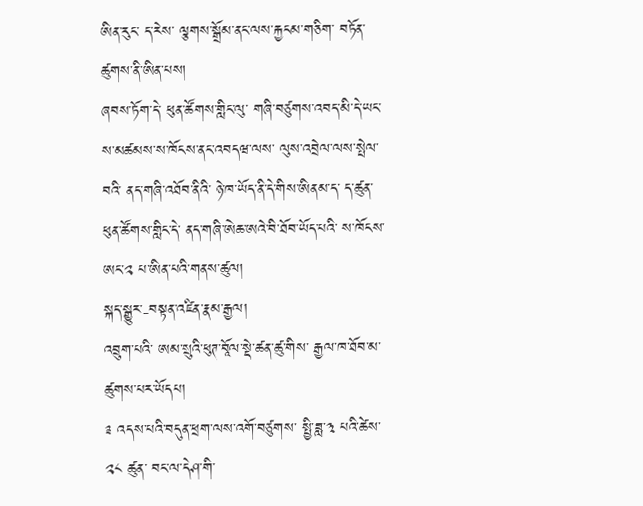ཨིན་རུང་ ད་རེས་ ལྕགས་སྒྲོམ་ནང་ལས་རྐྱངམ་གཅིག་ བཏོན་ཚུགས་ནི་ཨིན་པས།
ཞབས་ཏོག་དེ་ ཕུན་ཚོགས་གླིང་ལུ་ གཞི་བཙུགས་འབད་མི་དེ་ཡང་ ས་མཚམས་ས་ཁོངས་ནང་འབདཝ་ལས་ ལུས་འབྲེལ་ལས་སྤེལ་བའི་ ནད་གཞི་འཐོབ་ནིའི་ ཉེ་ཁ་ཡོད་ནི་དེ་གིས་ཨིནམ་ད་ ད་ཚུན་ ཕུན་ཚོགས་གླིང་དེ་ ནད་གཞི་ཨེཆ་ཨའེ་བི་ཐོབ་ཡོད་པའི་ ས་ཁོངས་ཨང་༢ པ་ཨིན་པའི་གནས་ཚུལ།
སྐད་སྒྱུར་-བསྟན་འཛིན་རྣམ་རྒྱལ།
འབྲུག་པའི་ ཨམ་སྲུའི་ཕུཊ་བཱོལ་སྡེ་ཚན་ཚུ་གིས་ རྒྱལ་ཁ་ཐོབ་མ་ཚུགས་པར་ཡོདཔ།
༉ འདས་པའི་བདུན་ཕྲག་ལས་འགོ་བཙུགས་ སྤྱི་ཟླ་༣ པའི་ཚེས་༢༨ ཚུན་ བང་ལ་དེཤ་གི་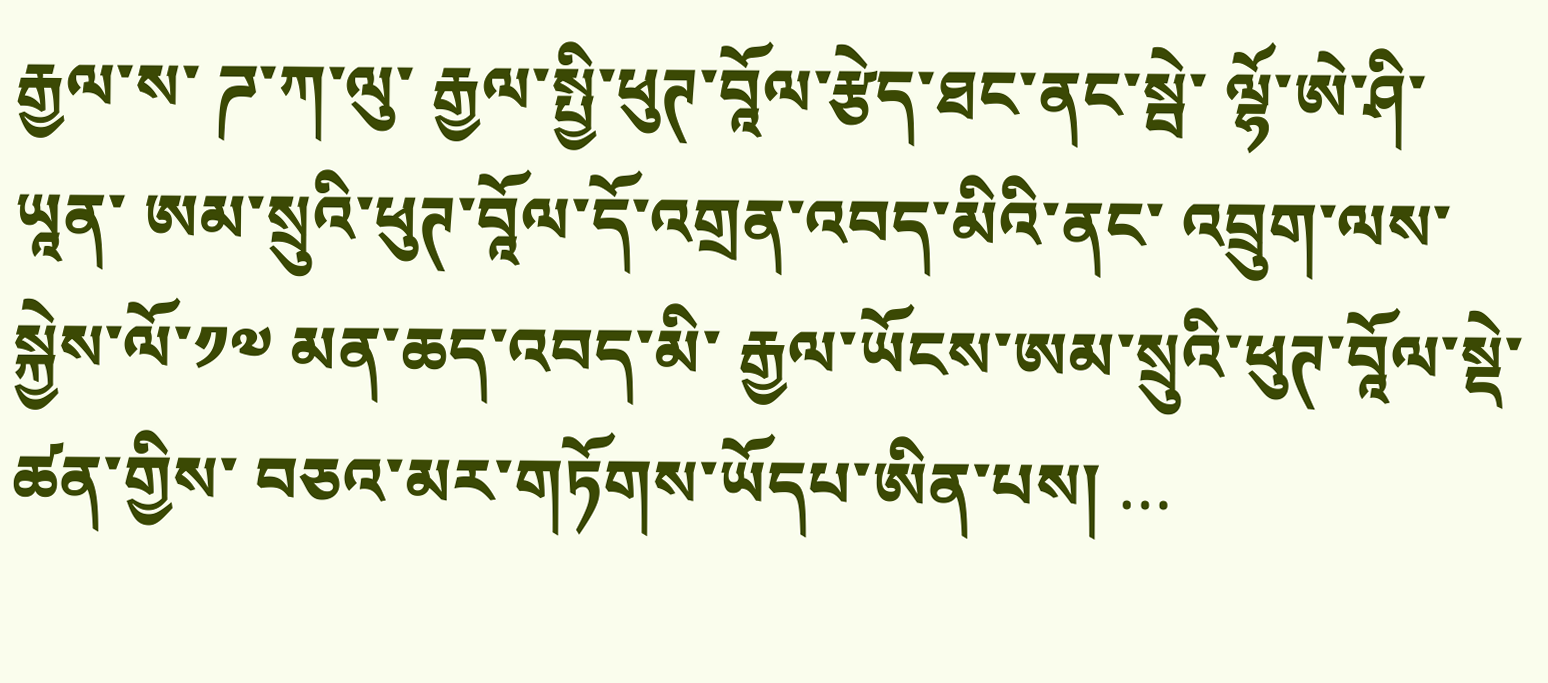རྒྱལ་ས་ ཌ་ཀ་ལུ་ རྒྱལ་སྤྱི་ཕུཊ་བཱོལ་རྩེད་ཐང་ནང་སྦེ་ ལྷོ་ཨེ་ཤི་ཡཱན་ ཨམ་སྲུའི་ཕུཊ་བཱོལ་དོ་འགྲན་འབད་མིའི་ནང་ འབྲུག་ལས་ སྐྱེས་ལོ་༡༧ མན་ཆད་འབད་མི་ རྒྱལ་ཡོངས་ཨམ་སྲུའི་ཕུཊ་བཱོལ་སྡེ་ཚན་གྱིས་ བཅའ་མར་གཏོགས་ཡོདཔ་ཨིན་པས། …